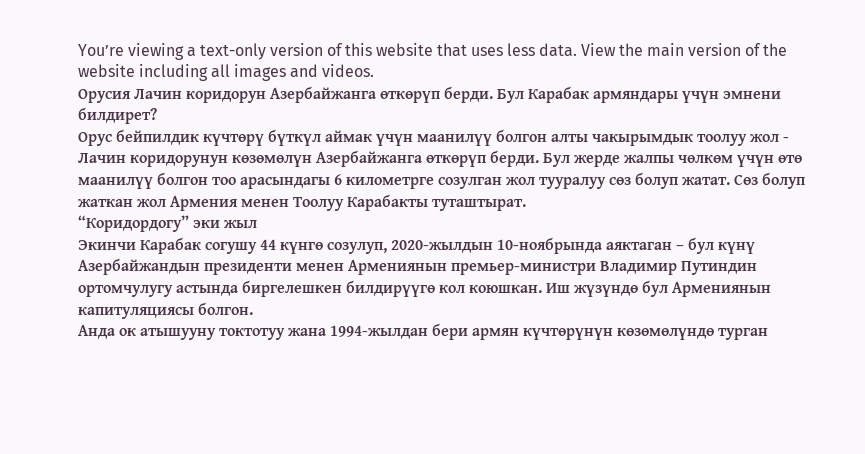You’re viewing a text-only version of this website that uses less data. View the main version of the website including all images and videos.
Орусия Лачин коридорун Азербайжанга өткөрүп берди. Бул Карабак армяндары үчүн эмнени билдирет?
Орус бейпилдик күчтөрү бүткүл аймак үчүн маанилүү болгон алты чакырымдык тоолуу жол - Лачин коридорунун көзөмөлүн Азербайжанга өткөрүп берди. Бул жерде жалпы чөлкөм үчүн өтө маанилүү болгон тоо арасындагы 6 километрге созулган жол тууралуу сөз болуп жатат. Сөз болуп жаткан жол Армения менен Тоолуу Карабакты туташтырат.
“Коридордогу” эки жыл
Экинчи Карабак согушу 44 күнгө созулуп, 2020-жылдын 10-ноябрында аяктаган – бул күнү Азербайжандын президенти менен Армениянын премьер-министри Владимир Путиндин ортомчулугу астында биргелешкен билдирүүгө кол коюшкан. Иш жүзүндө бул Армениянын капитуляциясы болгон.
Анда ок атышууну токтотуу жана 1994-жылдан бери армян күчтөрүнүн көзөмөлүндө турган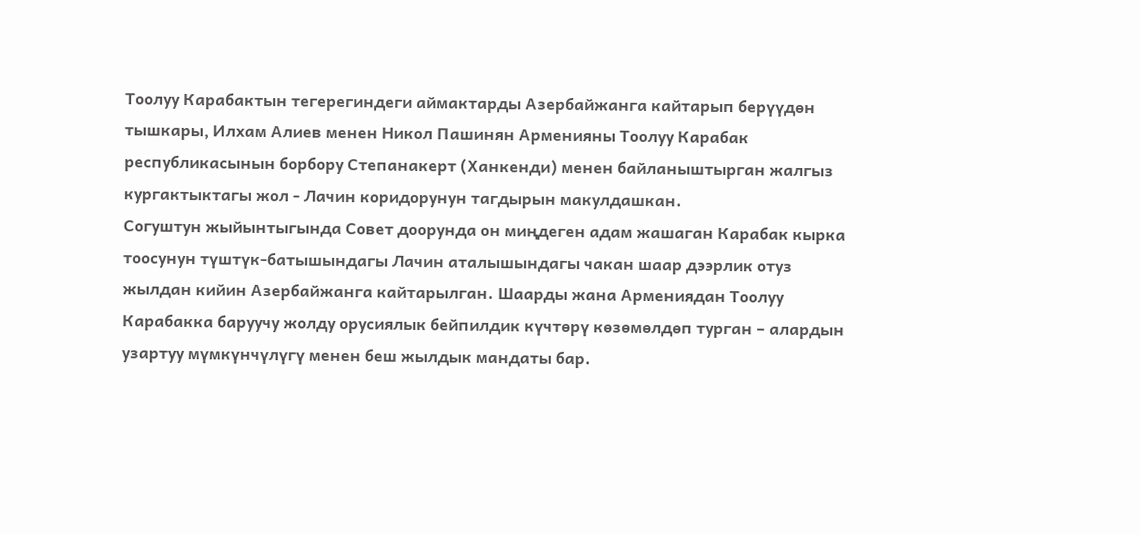Тоолуу Карабактын тегерегиндеги аймактарды Азербайжанга кайтарып берүүдөн тышкары, Илхам Алиев менен Никол Пашинян Арменияны Тоолуу Карабак республикасынын борбору Степанакерт (Ханкенди) менен байланыштырган жалгыз кургактыктагы жол - Лачин коридорунун тагдырын макулдашкан.
Согуштун жыйынтыгында Совет доорунда он миңдеген адам жашаган Карабак кырка тоосунун түштүк-батышындагы Лачин аталышындагы чакан шаар дээрлик отуз жылдан кийин Азербайжанга кайтарылган. Шаарды жана Армениядан Тоолуу Карабакка баруучу жолду орусиялык бейпилдик күчтөрү көзөмөлдөп турган – алардын узартуу мүмкүнчүлүгү менен беш жылдык мандаты бар.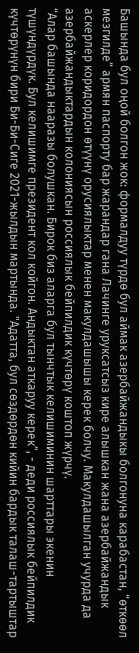Башында бул оңой болгон жок: формалдуу түрдө бул аймак азербайжандыкы болгонуна карабастан, “өткөөл мезгилде” армян паспорту бар жарандар гана Лачинге уруксатсыз кире алышкан жана азербайжандык аскерлер коридордон өтүүнү орусиялыктар менен макулдашышы керек болчу. Макулдашылган учурда да азербайжандыктардын колониясын россиялык бейпилдик күчтөрү коштоп жүрчү.
“Алар башында нааразы болушкан. Бирок биз аларга бул тынчтык келишиминин шарттары экенин түшүндүрдүк. Бул келишимге президент кол койгон. Андыктан аткаруу керек”, - деди россиялык бейпилдик күчтөрүнүн бири Би-Би-Сиге 2021-жылдын мартында. "Адатта, бул сөздөрдөн кийин бардык талаш-тартыштар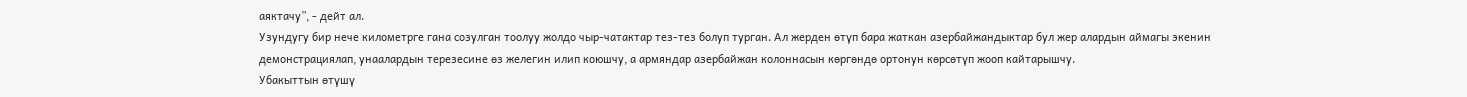аяктачу”, - дейт ал.
Узундугу бир нече километрге гана созулган тоолуу жолдо чыр-чатактар тез-тез болуп турган. Ал жерден өтүп бара жаткан азербайжандыктар бул жер алардын аймагы экенин демонстрациялап, унаалардын терезесине өз желегин илип коюшчу, а армяндар азербайжан колоннасын көргөндө ортонун көрсөтүп жооп кайтарышчу.
Убакыттын өтүшү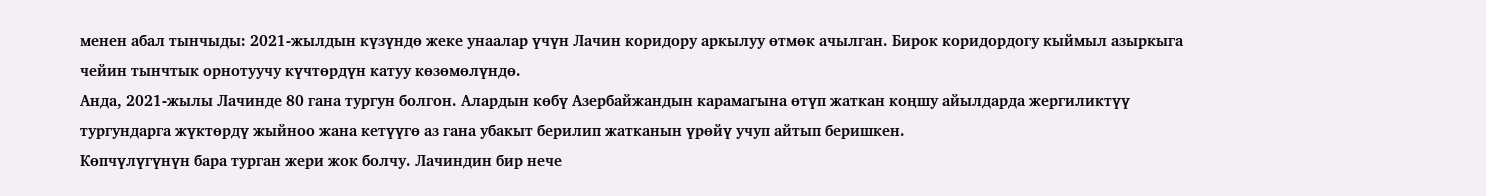менен абал тынчыды: 2021-жылдын күзүндө жеке унаалар үчүн Лачин коридору аркылуу өтмөк ачылган. Бирок коридордогу кыймыл азыркыга чейин тынчтык орнотуучу күчтөрдүн катуу көзөмөлүндө.
Анда, 2021-жылы Лачинде 80 гана тургун болгон. Алардын көбү Азербайжандын карамагына өтүп жаткан коңшу айылдарда жергиликтүү тургундарга жүктөрдү жыйноо жана кетүүгө аз гана убакыт берилип жатканын үрөйү учуп айтып беришкен.
Көпчүлүгүнүн бара турган жери жок болчу. Лачиндин бир нече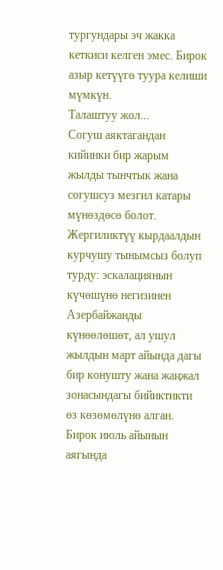тургундары эч жакка кеткиси келген эмес. Бирок азыр кетүүгө туура келиши мүмкүн.
Талаштуу жол...
Согуш аяктагандан кийинки бир жарым жылды тынчтык жана согушсуз мезгил катары мүнөздөсө болот.
Жергиликтүү кырдаалдын курчушу тынымсыз болуп турду: эскалациянын күчөшүнө негизинен Азербайжанды күнөөлөшөт, ал ушул жылдын март айында дагы бир конушту жана жаңжал зонасындагы бийиктикти өз көзөмөлүнө алган.
Бирок июль айынын аягында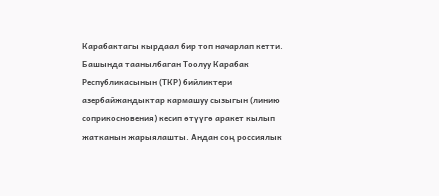Карабактагы кырдаал бир топ начарлап кетти.
Башында таанылбаган Тоолуу Карабак Республикасынын (ТКР) бийликтери азербайжандыктар кармашуу сызыгын (линию соприкосновения) кесип өтүүгө аракет кылып жатканын жарыялашты. Андан соң россиялык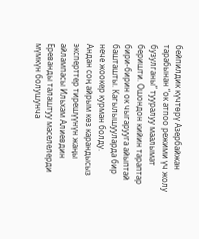бейпилдик күчтөрү Азербайжан тарабынан “ок атпоо режими үч жолу бузулганы” тууралуу маалымат беришти. Ошондон кийин тараптар бири-бирин ок чыгарууга айыптай башташты. Кагылышууларда бир нече жоокер курман болду.
Андан соң айрым көз карандысыз эксперттер тирешүүнүн жаңы айлампасы Ильхам Алиевдин Ереванды талаштуу маселелерди мүмкүн болушунча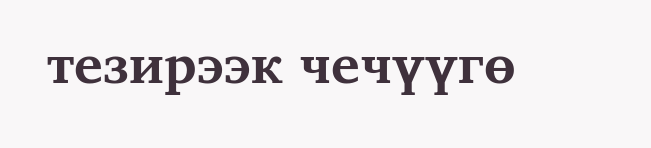тезирээк чечүүгө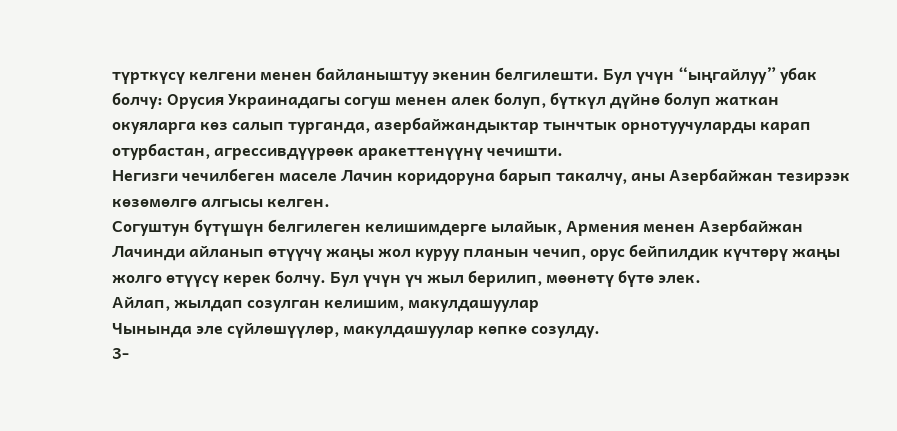түрткүсү келгени менен байланыштуу экенин белгилешти. Бул үчүн “ыңгайлуу” убак болчу: Орусия Украинадагы согуш менен алек болуп, бүткүл дүйнө болуп жаткан окуяларга көз салып турганда, азербайжандыктар тынчтык орнотуучуларды карап отурбастан, агрессивдүүрөөк аракеттенүүнү чечишти.
Негизги чечилбеген маселе Лачин коридоруна барып такалчу, аны Азербайжан тезирээк көзөмөлгө алгысы келген.
Согуштун бүтүшүн белгилеген келишимдерге ылайык, Армения менен Азербайжан Лачинди айланып өтүүчү жаңы жол куруу планын чечип, орус бейпилдик күчтөрү жаңы жолго өтүүсү керек болчу. Бул үчүн үч жыл берилип, мөөнөтү бүтө элек.
Айлап, жылдап созулган келишим, макулдашуулар
Чынында эле сүйлөшүүлөр, макулдашуулар көпкө созулду.
3-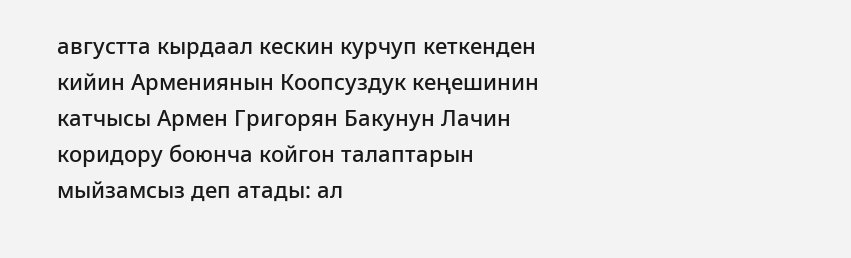августта кырдаал кескин курчуп кеткенден кийин Армениянын Коопсуздук кеңешинин катчысы Армен Григорян Бакунун Лачин коридору боюнча койгон талаптарын мыйзамсыз деп атады: ал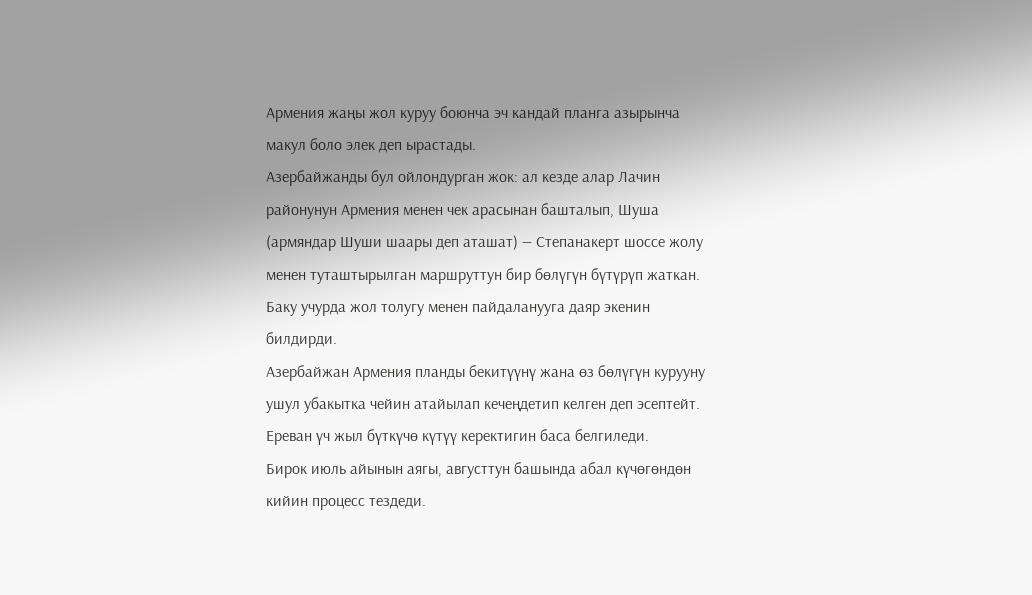Армения жаңы жол куруу боюнча эч кандай планга азырынча макул боло элек деп ырастады.
Азербайжанды бул ойлондурган жок: ал кезде алар Лачин районунун Армения менен чек арасынан башталып, Шуша (армяндар Шуши шаары деп аташат) — Степанакерт шоссе жолу менен туташтырылган маршруттун бир бөлүгүн бүтүрүп жаткан. Баку учурда жол толугу менен пайдаланууга даяр экенин билдирди.
Азербайжан Армения планды бекитүүнү жана өз бөлүгүн курууну ушул убакытка чейин атайылап кечеңдетип келген деп эсептейт. Ереван үч жыл бүткүчө күтүү керектигин баса белгиледи.
Бирок июль айынын аягы, августтун башында абал күчөгөндөн кийин процесс тездеди.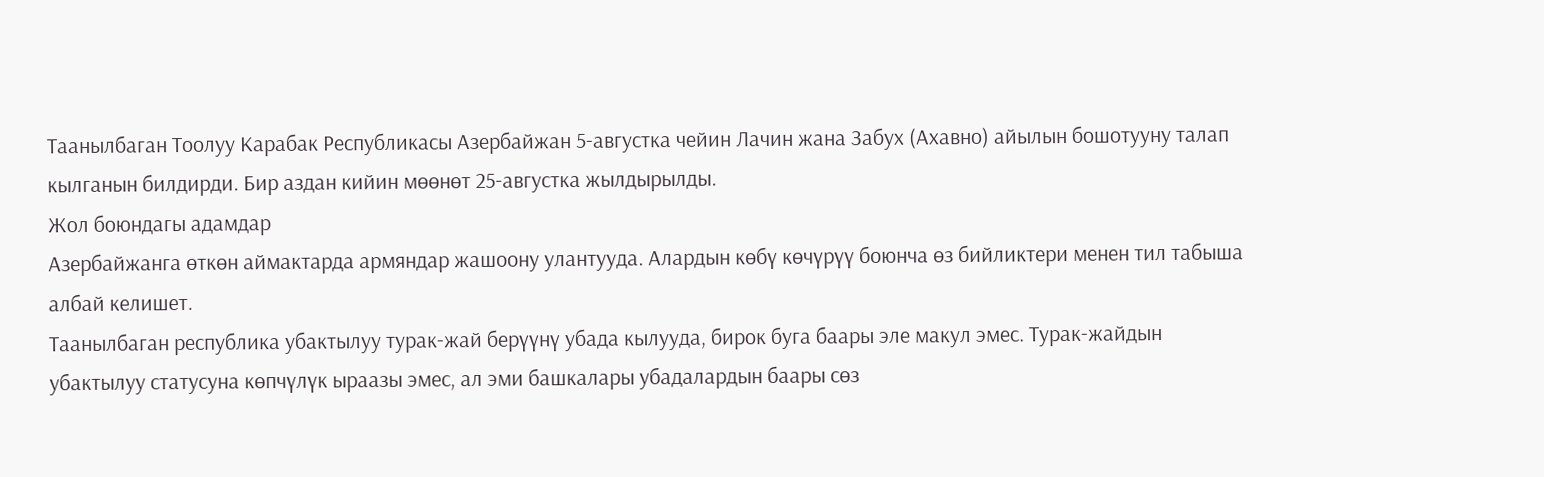Таанылбаган Тоолуу Карабак Республикасы Азербайжан 5-августка чейин Лачин жана Забух (Ахавно) айылын бошотууну талап кылганын билдирди. Бир аздан кийин мөөнөт 25-августка жылдырылды.
Жол боюндагы адамдар
Азербайжанга өткөн аймактарда армяндар жашоону улантууда. Алардын көбү көчүрүү боюнча өз бийликтери менен тил табыша албай келишет.
Таанылбаган республика убактылуу турак-жай берүүнү убада кылууда, бирок буга баары эле макул эмес. Турак-жайдын убактылуу статусуна көпчүлүк ыраазы эмес, ал эми башкалары убадалардын баары сөз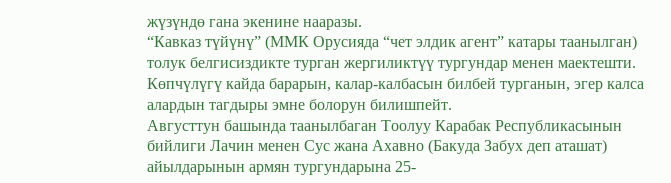жүзүндө гана экенине нааразы.
“Кавказ түйүнү” (ММК Орусияда “чет элдик агент” катары таанылган) толук белгисиздикте турган жергиликтүү тургундар менен маектешти. Көпчүлүгү кайда барарын, калар-калбасын билбей турганын, эгер калса алардын тагдыры эмне болорун билишпейт.
Августтун башында таанылбаган Тоолуу Карабак Республикасынын бийлиги Лачин менен Сус жана Ахавно (Бакуда Забух деп аташат) айылдарынын армян тургундарына 25-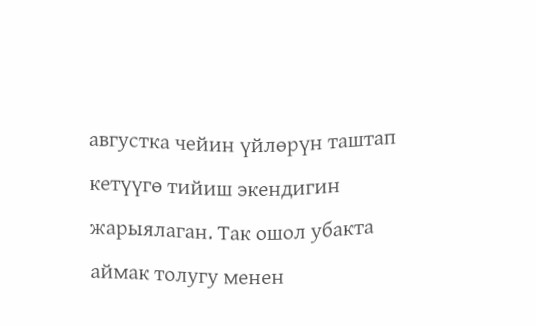августка чейин үйлөрүн таштап кетүүгө тийиш экендигин жарыялаган. Так ошол убакта аймак толугу менен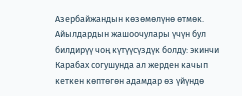Азербайжандын көзөмөлүнө өтмөк.
Айылдардын жашоочулары үчүн бул билдирүү чоң күтүүсүздүк болду: экинчи Карабах согушунда ал жерден качып кеткен көптөгөн адамдар өз үйүндө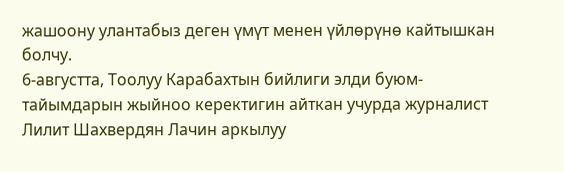жашоону улантабыз деген үмүт менен үйлөрүнө кайтышкан болчу.
6-августта, Тоолуу Карабахтын бийлиги элди буюм-тайымдарын жыйноо керектигин айткан учурда журналист Лилит Шахвердян Лачин аркылуу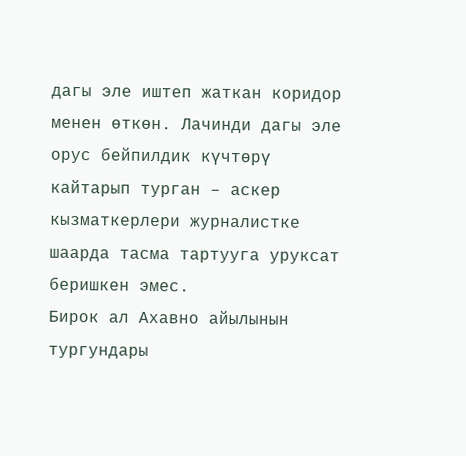дагы эле иштеп жаткан коридор менен өткөн. Лачинди дагы эле орус бейпилдик күчтөрү кайтарып турган – аскер кызматкерлери журналистке шаарда тасма тартууга уруксат беришкен эмес.
Бирок ал Ахавно айылынын тургундары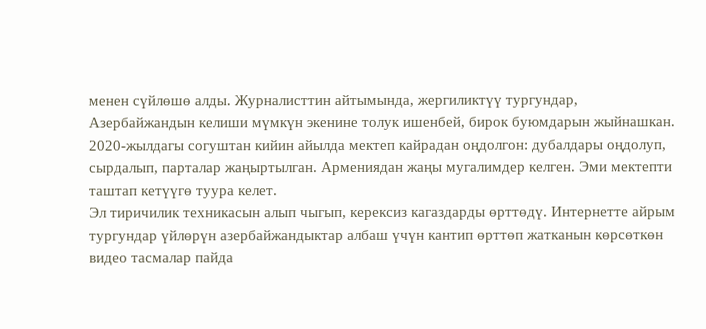менен сүйлөшө алды. Журналисттин айтымында, жергиликтүү тургундар, Азербайжандын келиши мүмкүн экенине толук ишенбей, бирок буюмдарын жыйнашкан.
2020-жылдагы согуштан кийин айылда мектеп кайрадан оңдолгон: дубалдары оңдолуп, сырдалып, парталар жаңыртылган. Армениядан жаңы мугалимдер келген. Эми мектепти таштап кетүүгө туура келет.
Эл тиричилик техникасын алып чыгып, керексиз кагаздарды өрттөдү. Интернетте айрым тургундар үйлөрүн азербайжандыктар албаш үчүн кантип өрттөп жатканын көрсөткөн видео тасмалар пайда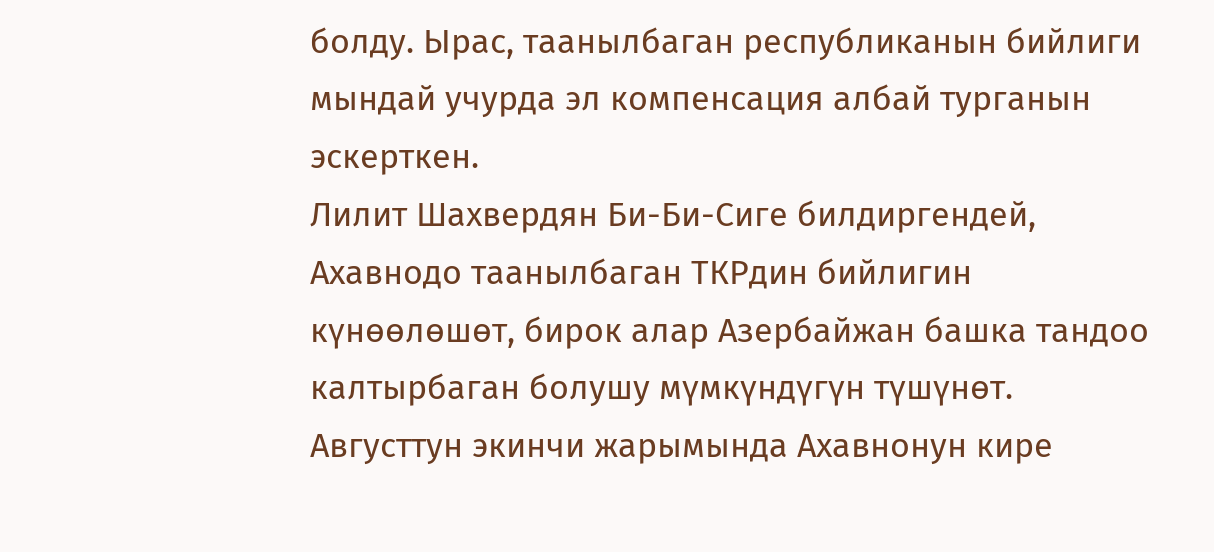болду. Ырас, таанылбаган республиканын бийлиги мындай учурда эл компенсация албай турганын эскерткен.
Лилит Шахвердян Би-Би-Сиге билдиргендей, Ахавнодо таанылбаган ТКРдин бийлигин күнөөлөшөт, бирок алар Азербайжан башка тандоо калтырбаган болушу мүмкүндүгүн түшүнөт. Августтун экинчи жарымында Ахавнонун кире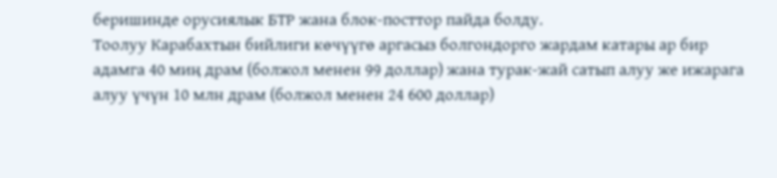беришинде орусиялык БТР жана блок-посттор пайда болду.
Тоолуу Карабахтын бийлиги көчүүгө аргасыз болгондорго жардам катары ар бир адамга 40 миң драм (болжол менен 99 доллар) жана турак-жай сатып алуу же ижарага алуу үчүн 10 млн драм (болжол менен 24 600 доллар)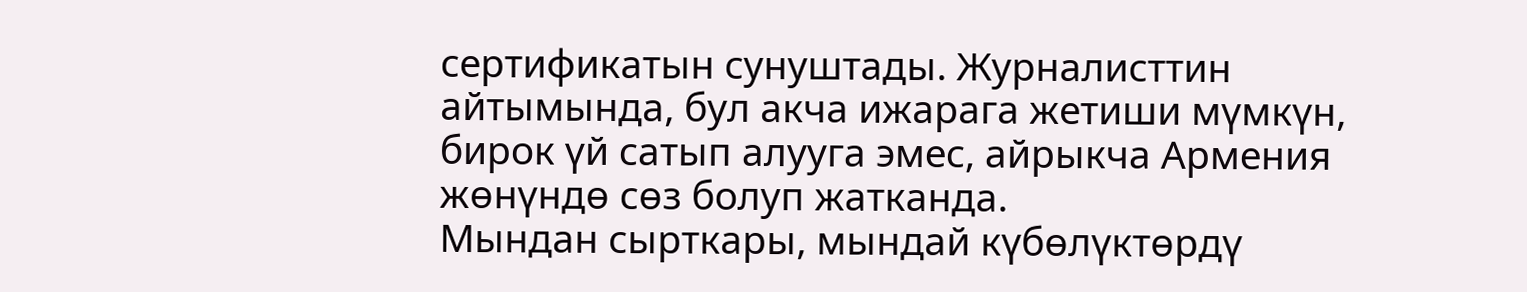сертификатын сунуштады. Журналисттин айтымында, бул акча ижарага жетиши мүмкүн, бирок үй сатып алууга эмес, айрыкча Армения жөнүндө сөз болуп жатканда.
Мындан сырткары, мындай күбөлүктөрдү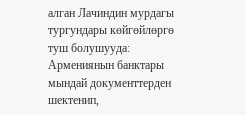алган Лачиндин мурдагы тургундары көйгөйлөргө туш болушууда: Армениянын банктары мындай документтерден шектенип,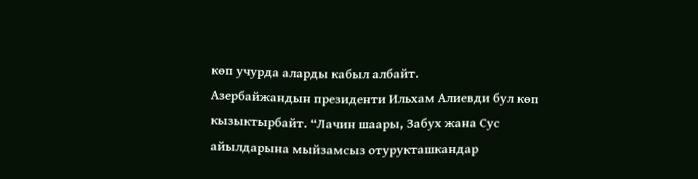көп учурда аларды кабыл албайт.
Азербайжандын президенти Ильхам Алиевди бул көп кызыктырбайт. “Лачин шаары, Забух жана Сус айылдарына мыйзамсыз отурукташкандар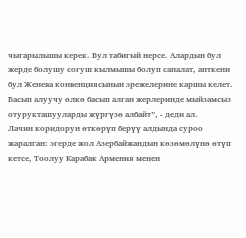чыгарылышы керек. Бул табигый нерсе. Алардын бул жерде болушу согуш кылмышы болуп саналат, анткени бул Женева конвенциясынын эрежелерине каршы келет. Басып алуучу өлкө басып алган жерлеринде мыйзамсыз отурукташууларды жүргүзө албайт”, - деди ал.
Лачин коридорун өткөрүп берүү алдында суроо жаралган: эгерде жол Азербайжандын көзөмөлүнө өтүп кетсе, Тоолуу Карабак Армения менен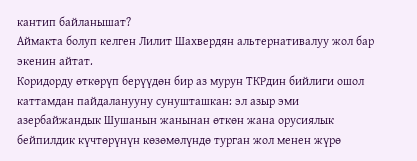кантип байланышат?
Аймакта болуп келген Лилит Шахвердян альтернативалуу жол бар экенин айтат.
Коридорду өткөрүп берүүдөн бир аз мурун ТКРдин бийлиги ошол каттамдан пайдаланууну сунушташкан: эл азыр эми азербайжандык Шушанын жанынан өткөн жана орусиялык бейпилдик күчтөрүнүн көзөмөлүндө турган жол менен жүрө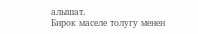алышат.
Бирок маселе толугу менен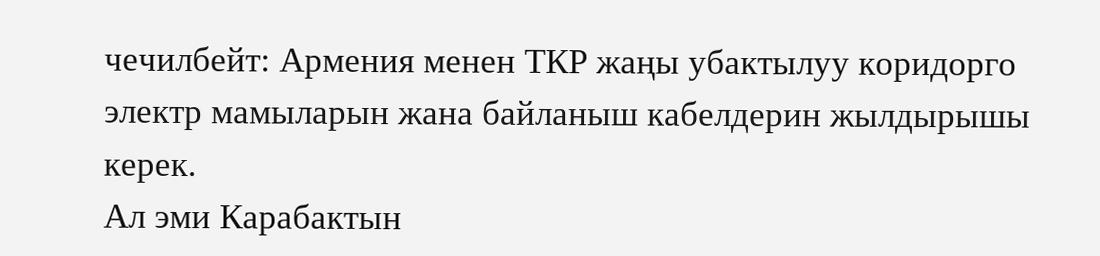чечилбейт: Армения менен ТКР жаңы убактылуу коридорго электр мамыларын жана байланыш кабелдерин жылдырышы керек.
Ал эми Карабактын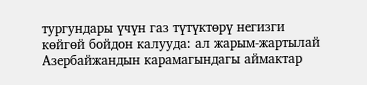тургундары үчүн газ түтүктөрү негизги көйгөй бойдон калууда: ал жарым-жартылай Азербайжандын карамагындагы аймактар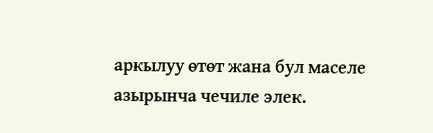аркылуу өтөт жана бул маселе азырынча чечиле элек.